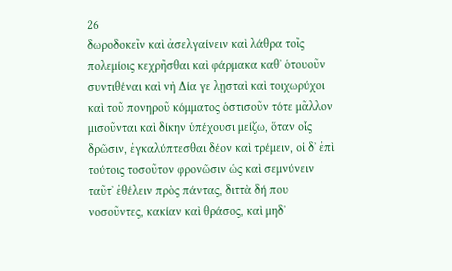26
δωροδοκεῖν καὶ ἀσελγαίνειν καὶ λάθρα τοῖς πολεμίοις κεχρῆσθαι καὶ φάρμακα καθʼ ὁτουοῦν συντιθέναι καὶ νὴ Δία γε λῃσταὶ καὶ τοιχωρύχοι καὶ τοῦ πονηροῦ κόμματος ὁστισοῦν τότε μᾶλλον μισοῦνται καὶ δίκην ὑπέχουσι μείζω, ὅταν οἷς δρῶσιν, ἐγκαλύπτεσθαι δέον καὶ τρέμειν, οἱ δʼ ἐπὶ τούτοις τοσοῦτον φρονῶσιν ὡς καὶ σεμνύνειν ταῦτʼ ἐθέλειν πρὸς πάντας, διττὰ δή που νοσοῦντες, κακίαν καὶ θράσος, καὶ μηδʼ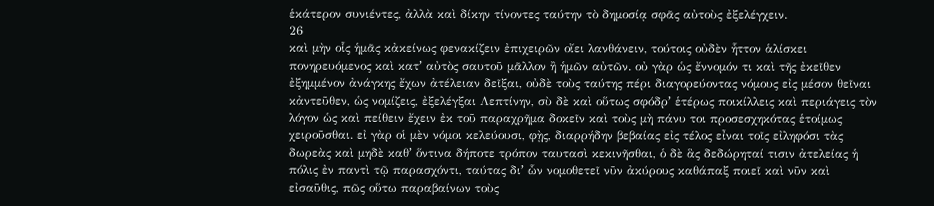ἑκάτερον συνιέντες, ἀλλὰ καὶ δίκην τίνοντες ταύτην τὸ δημοσίᾳ σφᾶς αὐτοὺς ἐξελέγχειν.
26
καὶ μὴν οἷς ἡμᾶς κἀκείνως φενακίζειν ἐπιχειρῶν οἴει λανθάνειν, τούτοις οὐδὲν ἧττον ἁλίσκει πονηρευόμενος καὶ κατʼ αὐτὸς σαυτοῦ μᾶλλον ἢ ἡμῶν αὐτῶν. οὐ γὰρ ὡς ἔννομόν τι καὶ τῆς ἐκεῖθεν ἐξημμένον ἀνάγκης ἔχων ἀτέλειαν δεῖξαι, οὐδὲ τοὺς ταύτης πέρι διαγορεύοντας νόμους εἰς μέσον θεῖναι κἀντεῦθεν, ὡς νομίζεις, ἐξελέγξαι Λεπτίνην, σὺ δὲ καὶ οὕτως σφόδρʼ ἑτέρως ποικίλλεις καὶ περιάγεις τὸν λόγον ὡς καὶ πείθειν ἔχειν ἐκ τοῦ παραχρῆμα δοκεῖν καὶ τοὺς μὴ πάνυ τοι προσεσχηκότας ἑτοίμως χειροῦσθαι. εἰ γὰρ οἱ μὲν νόμοι κελεύουσι, φῂς, διαρρήδην βεβαίας εἰς τέλος εἶναι τοῖς εἰληφόσι τὰς δωρεὰς καὶ μηδὲ καθʼ ὅντινα δήποτε τρόπον ταυτασὶ κεκινῆσθαι, ὁ δὲ ἃς δεδώρηταί τισιν ἀτελείας ἡ πόλις ἐν παντὶ τῷ παρασχόντι, ταύτας διʼ ὧν νομοθετεῖ νῦν ἀκύρους καθάπαξ ποιεῖ καὶ νῦν καὶ εἰσαῦθις, πῶς οὕτω παραβαίνων τοὺς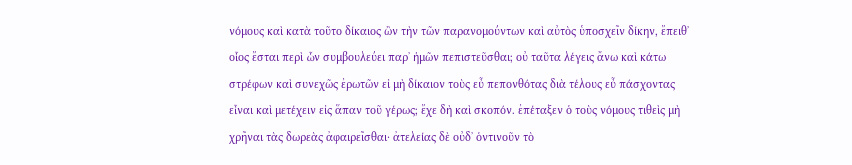νόμους καὶ κατὰ τοῦτο δίκαιος ὢν τὴν τῶν παρανομούντων καὶ αὐτὸς ὑποσχεῖν δίκην, ἔπειθʼ οἷος ἔσται περὶ ὧν συμβουλεύει παρʼ ἡμῶν πεπιστεῦσθαι; οὐ ταῦτα λέγεις ἄνω καὶ κάτω στρέφων καὶ συνεχῶς ἐρωτῶν εἰ μὴ δίκαιον τοὺς εὖ πεπονθότας διὰ τέλους εὖ πάσχοντας εἶναι καὶ μετέχειν εἰς ἅπαν τοῦ γέρως; ἔχε δὴ καὶ σκοπόν. ἐπέταξεν ὁ τοὺς νόμους τιθεὶς μὴ χρῆναι τὰς δωρεὰς ἀφαιρεῖσθαι· ἀτελείας δὲ οὐδʼ ὁντινοῦν τὸ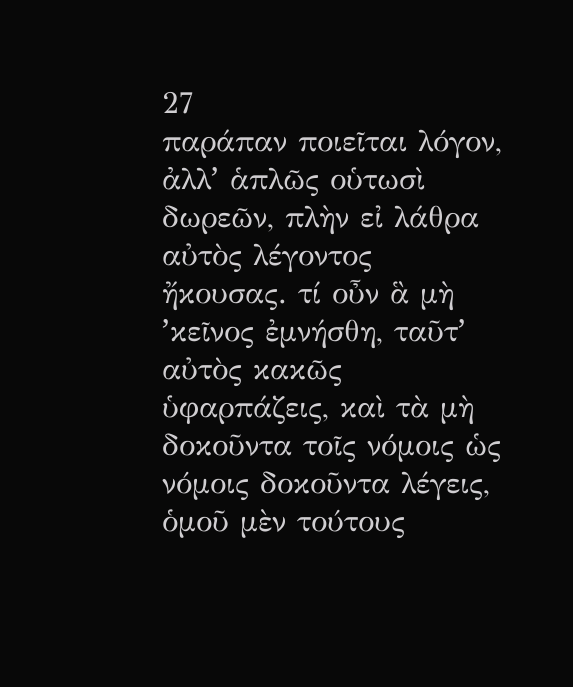27
παράπαν ποιεῖται λόγον, ἀλλʼ ἁπλῶς οὑτωσὶ δωρεῶν, πλὴν εἰ λάθρα αὐτὸς λέγοντος ἤκουσας. τί οὖν ἃ μὴ ʼκεῖνος ἐμνήσθη, ταῦτʼ αὐτὸς κακῶς ὑφαρπάζεις, καὶ τὰ μὴ δοκοῦντα τοῖς νόμοις ὡς νόμοις δοκοῦντα λέγεις, ὁμοῦ μὲν τούτους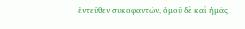ἐντεῦθεν συκοφαντῶν, ὁμοῦ δὲ καὶ ἡμᾶς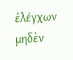ἐλέγχων μηδὲν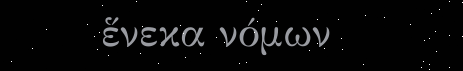ἕνεκα νόμων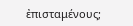ἐπισταμένους;